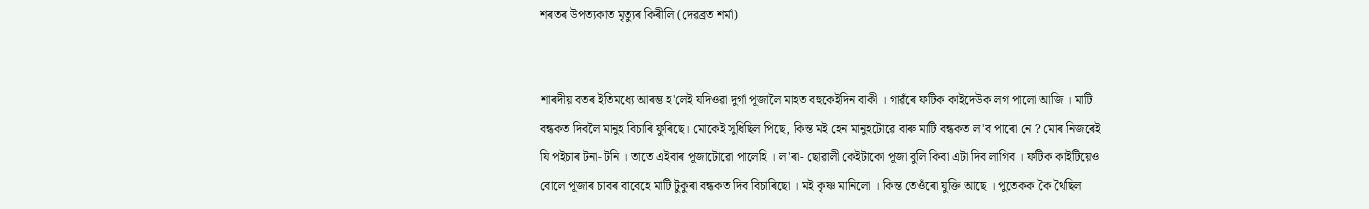শৰতৰ উপত্যকাত মৃত্যুৰ কিৰীলি (দেৱব্ৰত শৰ্মা)


শাৰদীয় বতৰ ইতিমধ্যে আৰম্ভ হ'লেই যদিওৱা দুৰ্গা পূজালৈ মাহত বহুকেইদিন বাকী । গাৱঁৰে ফটিক কাইদেউক লগ পালো আজি । মাটি বন্ধকত দিবলৈ মানুহ বিচাৰি ফুৰিছে। মোকেই সুধিছিল পিছে, কিন্ত মই হেন মানুহটোৱে বাৰু মাটি বন্ধকত ল'ব পাৰো নে ? মোৰ নিজৰেই যি পইচাৰ টনা- টনি । তাতে এইবাৰ পূজাটোৱো পালেহি । ল'ৰা- ছোৱালী কেইটাকো পূজা বুলি কিবা এটা দিব লাগিব । ফটিক কাইটিয়েও বোলে পূজাৰ চাবৰ বাবেহে মাটি টুকুৰা বন্ধকত দিব বিচাৰিছো । মই কৃষ্ণ মানিলো । কিন্ত তেওঁৰো যুক্তি আছে । পুতেকক কৈ থৈছিল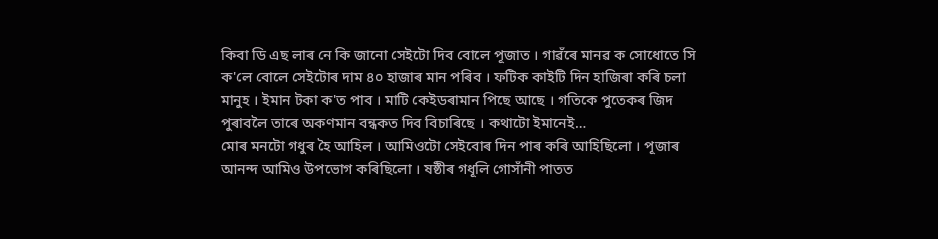কিবা ডি এছ লাৰ নে কি জানো সেইটো দিব বোলে পূজাত । গাৱঁৰে মানৱ ক সোধোতে সি ক'লে বোলে সেইটোৰ দাম ৪০ হাজাৰ মান পৰিব । ফটিক কাইটি দিন হাজিৰা কৰি চলা মানুহ । ইমান টকা ক'ত পাব । মাটি কেইডৰামান পিছে আছে । গতিকে পুতেকৰ জিদ পুৰাবলৈ তাৰে অকণমান বন্ধকত দিব বিচাৰিছে । কথাটো ইমানেই…
মোৰ মনটো গধুৰ হৈ আহিল । আমিওটো সেইবোৰ দিন পাৰ কৰি আহিছিলো । পূজাৰ আনন্দ আমিও উপভোগ কৰিছিলো । ষষ্ঠীৰ গধূলি গোসাঁনী পাতত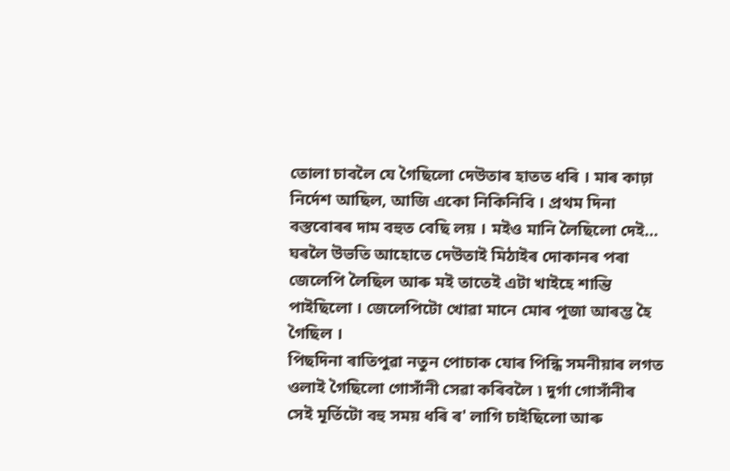তোলা চাবলৈ যে গৈছিলো দেউতাৰ হাতত ধৰি । মাৰ কাঢ়া নিৰ্দেশ আছিল, আজি একো নিকিনিবি । প্ৰথম দিনা বস্তবোৰৰ দাম বহুত বেছি লয় । মইও মানি লৈছিলো দেই… ঘৰলৈ উভতি আহোতে দেউতাই মিঠাইৰ দোকানৰ পৰা জেলেপি লৈছিল আৰু মই তাতেই এটা খাইহে শান্তি পাইছিলো । জেলেপিটো খোৱা মানে মোৰ পূজা আৰম্ভ হৈ গৈছিল ।
পিছদিনা ৰাতিপুৱা নতুন পোচাক যোৰ পিন্ধি সমনীয়াৰ লগত ওলাই গৈছিলো গোসাঁনী সেৱা কৰিবলৈ ৷ দুৰ্গা গোসাঁনীৰ সেই মূৰ্তিটো বহু সময় ধৰি ৰ' লাগি চাইছিলো আৰু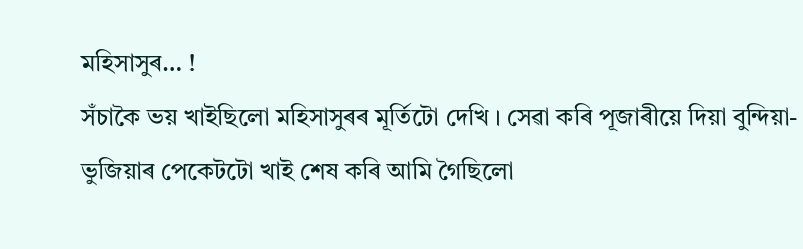মহিসাসুৰ… !
সঁচাকৈ ভয় খাইছিলো মহিসাসুৰৰ মূৰ্তিটো দেখি । সেৱা কৰি পূজাৰীয়ে দিয়া বুন্দিয়া- ভুজিয়াৰ পেকেটটো খাই শেষ কৰি আমি গৈছিলো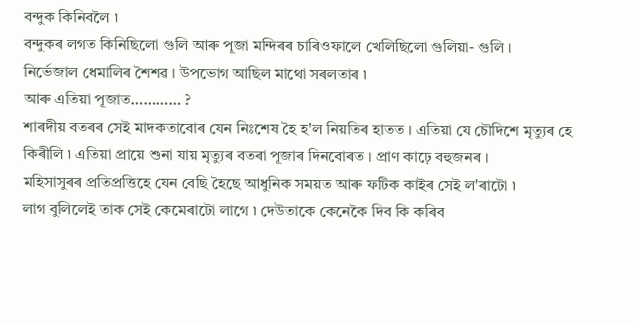বন্দুক কিনিবলৈ ৷
বন্দুকৰ লগত কিনিছিলো গুলি আৰু পূজা মন্দিৰৰ চাৰিওফালে খেলিছিলো গুলিয়া- গুলি ।
নিৰ্ভেজাল ধেমালিৰ শৈশৱ । উপভোগ আছিল মাথো সৰলতাৰ ৷
আৰু এতিয়া পূজাত………… ?
শাৰদীয় বতৰৰ সেই মাদকতাবোৰ যেন নিঃশেষ হৈ হ'ল নিয়তিৰ হাতত । এতিয়া যে চৌদিশে মৃত্যুৰ হে কিৰীলি ৷ এতিয়া প্ৰায়ে শুনা যায় মৃত্যুৰ বতৰা পূজাৰ দিনবোৰত । প্ৰাণ কাঢ়ে বহুজনৰ ।
মহিসাসুৰৰ প্ৰতিপ্ৰত্তিহে যেন বেছি হৈছে আধুনিক সময়ত আৰু ফটিক কাইৰ সেই ল'ৰাটো ৷
লাগ বুলিলেই তাক সেই কেমেৰাটো লাগে ৷ দেউতাকে কেনেকৈ দিব কি কৰিব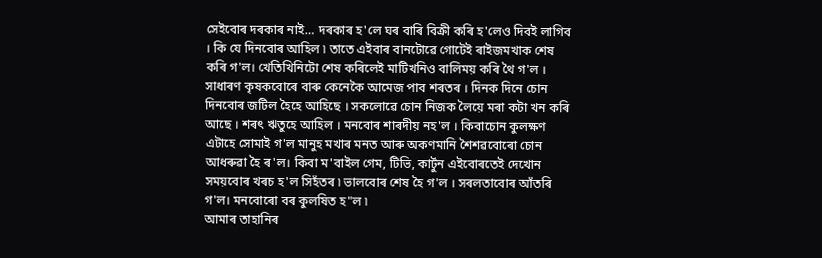সেইবোৰ দৰকাৰ নাই… দৰকাৰ হ'লে ঘৰ বাৰি বিক্ৰী কৰি হ'লেও দিবই লাগিব । কি যে দিনবোৰ আহিল ৷ তাতে এইবাৰ বানটোৱে গোটেই ৰাইজমখাক শেষ কৰি গ'ল। খেতিখিনিটো শেষ কৰিলেই মাটিখনিও বালিময় কৰি থৈ গ'ল । সাধাৰণ কৃষকবোৰে বাৰু কেনেকৈ আমেজ পাব শৰতৰ । দিনক দিনে চোন দিনবোৰ জটিল হৈহে আহিছে । সকলোৱে চোন নিজক লৈয়ে মৰা কটা খন কৰি আছে । শৰৎ ঋতুহে আহিল । মনবোৰ শাৰদীয় নহ'ল । কিবাচোন কুলক্ষণ এটাহে সোমাই গ'ল মানুহ মখাৰ মনত আৰু অকণমানি শৈশৱবোৰো চোন আধৰুৱা হৈ ৰ'ল। কিবা ম'বাইল গেম, টিভি, কাৰ্টুন এইবোৰতেই দেখোন সময়বোৰ খৰচ হ'ল সিহঁতৰ ৷ ভালবোৰ শেষ হৈ গ'ল । সৰলতাবোৰ আঁতৰি গ'ল। মনবোৰো বৰ কুলষিত হ"ল ৷
আমাৰ তাহানিৰ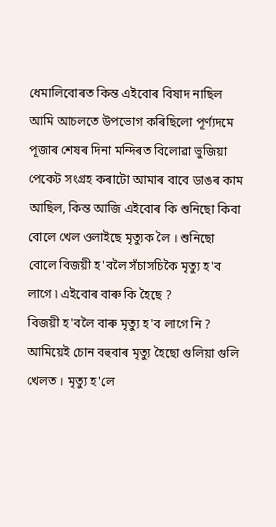ধেমালিবোৰত কিন্ত এইবোৰ বিষাদ নাছিল আমি আচলতে উপভোগ কৰিছিলো পূৰ্ণ্যদমে
পূজাৰ শেষৰ দিনা মন্দিৰত বিলোৱা ভুজিয়া পেকেট সংগ্ৰহ কৰাটো আমাৰ বাবে ডাঙৰ কাম আছিল, কিন্ত আজি এইবোৰ কি শুনিছো কিবা বোলে খেল ওলাইছে মৃত্যুক লৈ । শুনিছো বোলে বিজয়ী হ'বলৈ সঁচাসচিকৈ মৃত্যু হ'ব লাগে ৷ এইবোৰ বাৰু কি হৈছে ?
বিজয়ী হ'বলৈ বাৰু মৃত্যু হ'ব লাগে নি ? আমিয়েই চোন বহুবাৰ মৃত্যু হৈছো গুলিয়া গুলি খেলত । মৃত্যু হ'লে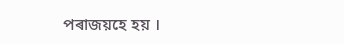পৰাজয়হে হয় ।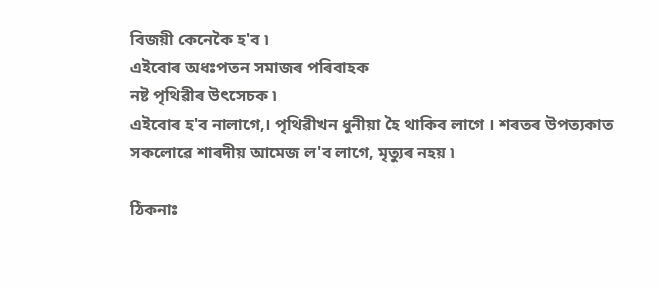বিজয়ী কেনেকৈ হ'ব ৷
এইবোৰ অধঃপতন সমাজৰ পৰিবাহক
নষ্ট পৃথিৱীৰ উৎসেচক ৷
এইবোৰ হ'ব নালাগে,। পৃথিৱীখন ধুনীয়া হৈ থাকিব লাগে । শৰতৰ উপত্যকাত সকলোৱে শাৰদীয় আমেজ ল'ব লাগে, মৃত্যুৰ নহয় ৷

ঠিকনাঃ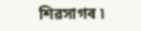শিৱসাগৰ ৷